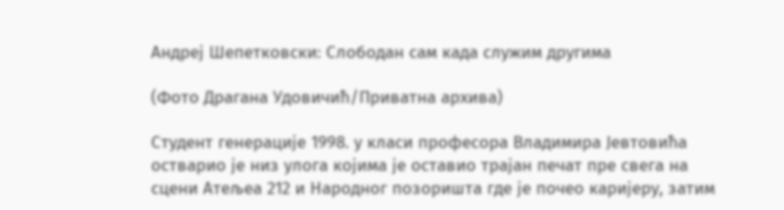Андреј Шепетковски: Слободан сам када служим другима

(Фото Драгана Удовичић/Приватна архива)

Студент генерације 1998. у класи професора Владимира Јевтовића остварио је низ улога којима је оставио трајан печат пре свега на сцени Атељеа 212 и Народног позоришта где је почео каријеру, затим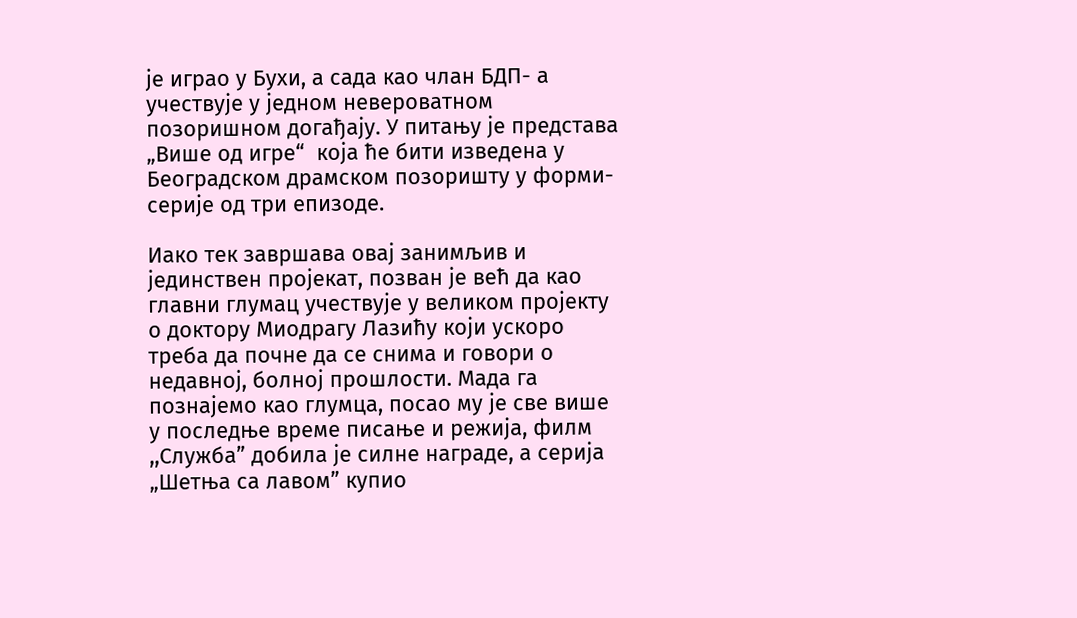је играо у Бухи, а сада као члан БДП- а учествује у једном невероватном позоришном догађају. У питању је представа „Више од игре“  која ће бити изведена у Београдском драмском позоришту у форми- серије од три епизоде.

Иако тек завршава овај занимљив и јединствен пројекат, позван је већ да као главни глумац учествује у великом пројекту о доктору Миодрагу Лазићу који ускоро треба да почне да се снима и говори о недавној, болној прошлости. Мада га познајемо као глумца, посао му је све више у последње време писање и режија, филм ,,Служба” добила је силне награде, а серија „Шетња са лавом” купио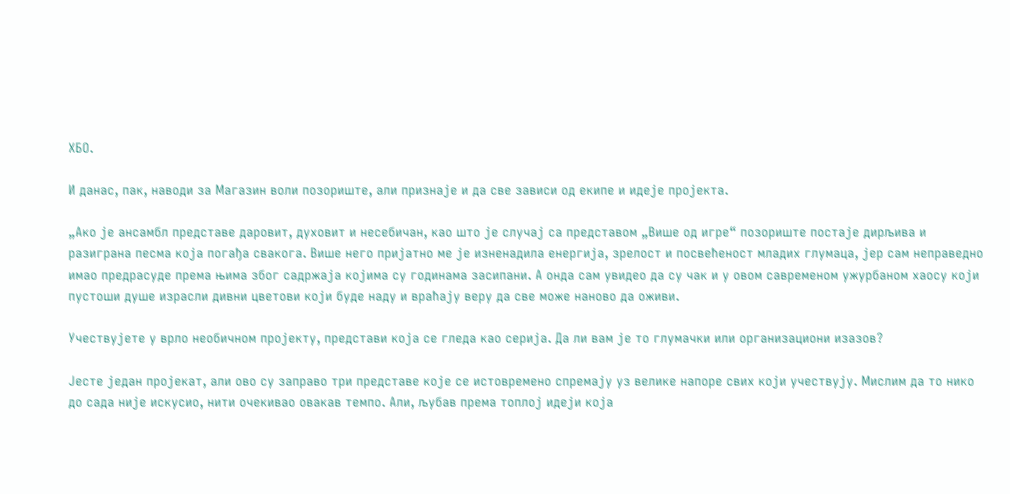ХБО.

И данас, пак, наводи за Магазин воли позориште, али признаје и да све зависи од екипе и идеје пројекта.

„Ако је ансамбл представе даровит, духовит и несебичан, као што је случај са представом „Више од игре“ позориште постаје дирљива и разиграна песма која погађа свакога. Више него пријатно ме је изненадила енергија, зрелост и посвећеност младих глумаца, јер сам неправедно имао предрасуде према њима због садржаја којима су годинама засипани. А онда сам увидео да су чак и у овом савременом ужурбаном хаосу који пустоши душе израсли дивни цветови који буде наду и враћају веру да све може наново да оживи.

Учествујете у врло необичном пројекту, представи која се гледа као серија. Да ли вам је то глумачки или организациони изазов?

Јесте један пројекат, али ово су заправо три представе које се истовремено спремају уз велике напоре свих који учествују. Мислим да то нико до сада није искусио, нити очекивао овакав темпо. Али, љубав према топлој идеји која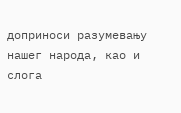доприноси разумевању нашег народа, као и слога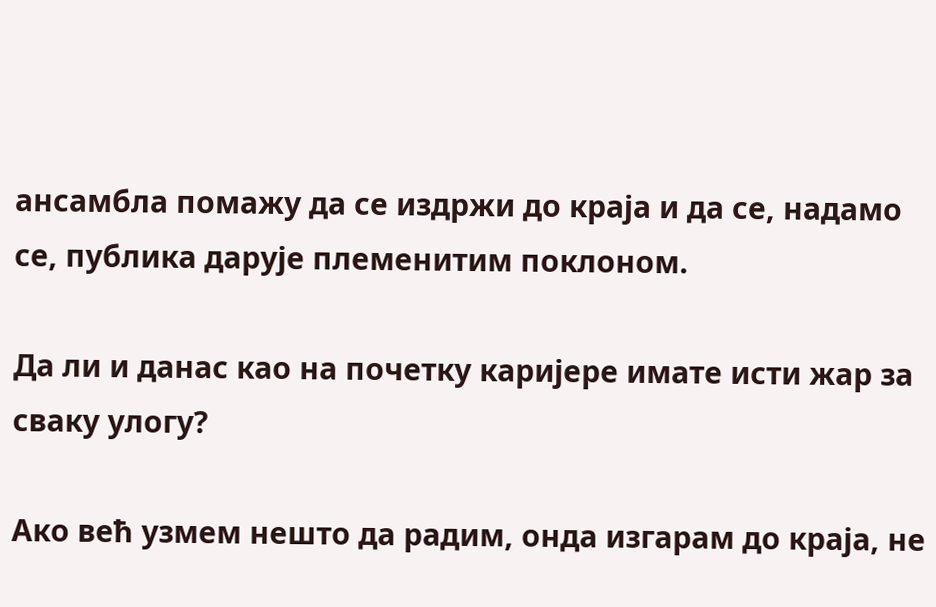ансамбла помажу да се издржи до краја и да се, надамо се, публика дарује племенитим поклоном.

Да ли и данас као на почетку каријере имате исти жар за сваку улогу?

Ако већ узмем нешто да радим, онда изгарам до краја, не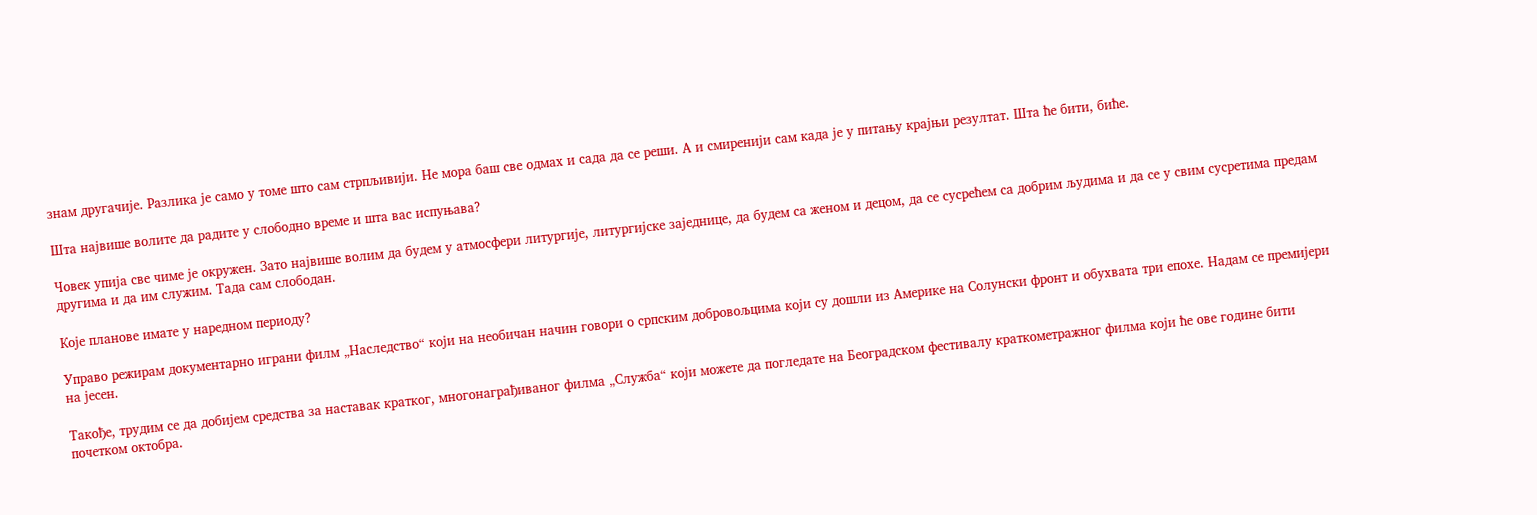знам другачије. Разлика је само у томе што сам стрпљивији. Не мора баш све одмах и сада да се реши. А и смиренији сам када је у питању крајњи резултат. Шта ће бити, биће.

Шта највише волите да радите у слободно време и шта вас испуњава?

Човек упија све чиме је окружен. Зато највише волим да будем у атмосфери литургије, литургијске заједнице, да будем са женом и децом, да се сусрећем са добрим људима и да се у свим сусретима предам другима и да им служим. Тада сам слободан.

Које планове имате у наредном периоду?

Управо режирам документарно играни филм „Наследство“ који на необичан начин говори о српским добровољцима који су дошли из Америке на Солунски фронт и обухвата три епохе. Надам се премијери на јесен.

Такође, трудим се да добијем средства за наставак кратког, многонаграђиваног филма „Служба“ који можете да погледате на Београдском фестивалу краткометражног филма који ће ове године бити почетком октобра.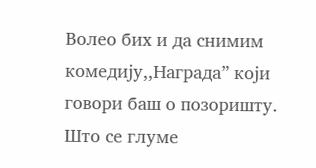Волео бих и да снимим комедију,,Награда” који говори баш о позоришту. Што се глуме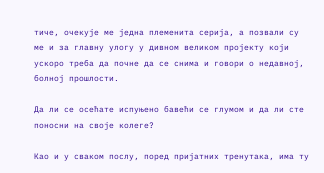тиче, очекује ме једна племенита серија, а позвали су ме и за главну улогу у дивном великом пројекту који ускоро треба да почне да се снима и говори о недавној, болној прошлости.

Да ли се осећате испуњено бавећи се глумом и да ли сте поносни на своје колеге?

Као и у сваком послу, поред пријатних тренутака, има ту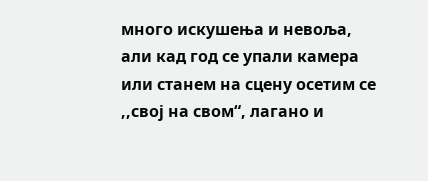много искушења и невоља, али кад год се упали камера или станем на сцену осетим се ,,свој на свом“, лагано и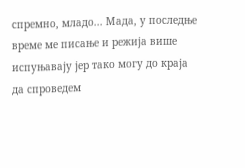спремно, младо... Мада, у последње време ме писање и режија више испуњавају јер тако могу до краја да спроведем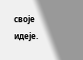своје идеје.